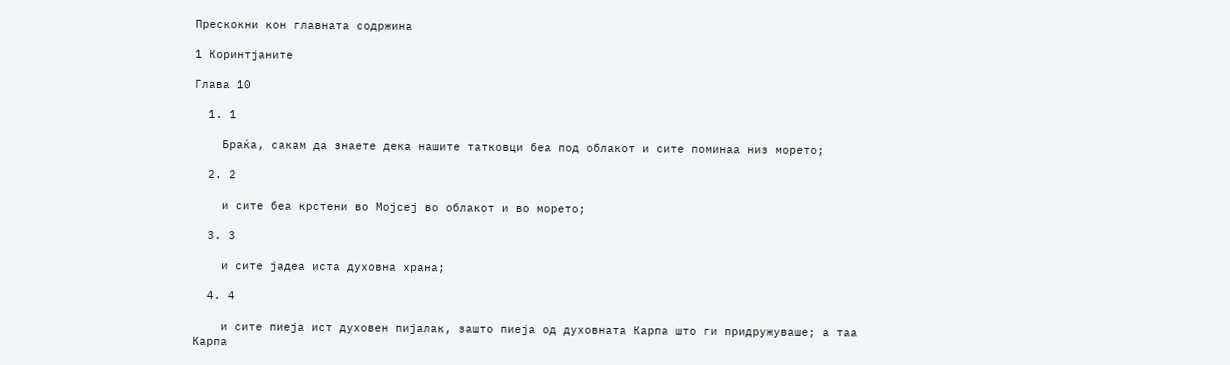Прескокни кон главната содржина

1 Коринтјаните

Глава 10

  1. 1

    Браќа, сакам да знаете дека нашите татковци беа под облакот и сите поминаа низ морето;

  2. 2

    и сите беа крстени во Мојсеј во облакот и во морето;

  3. 3

    и сите јадеа иста духовна храна;

  4. 4

    и сите пиеја ист духовен пијалак, зашто пиеја од духовната Карпа што ги придружуваше; а таа Карпа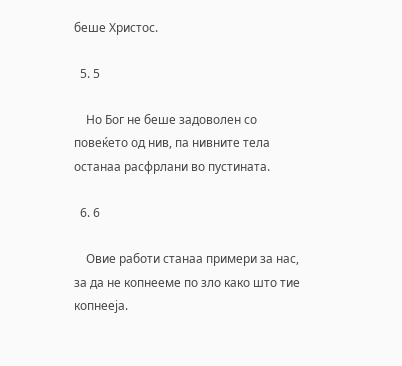беше Христос.

  5. 5

    Но Бог не беше задоволен со повеќето од нив, па нивните тела останаа расфрлани во пустината.

  6. 6

    Овие работи станаа примери за нас, за да не копнееме по зло како што тие копнееја.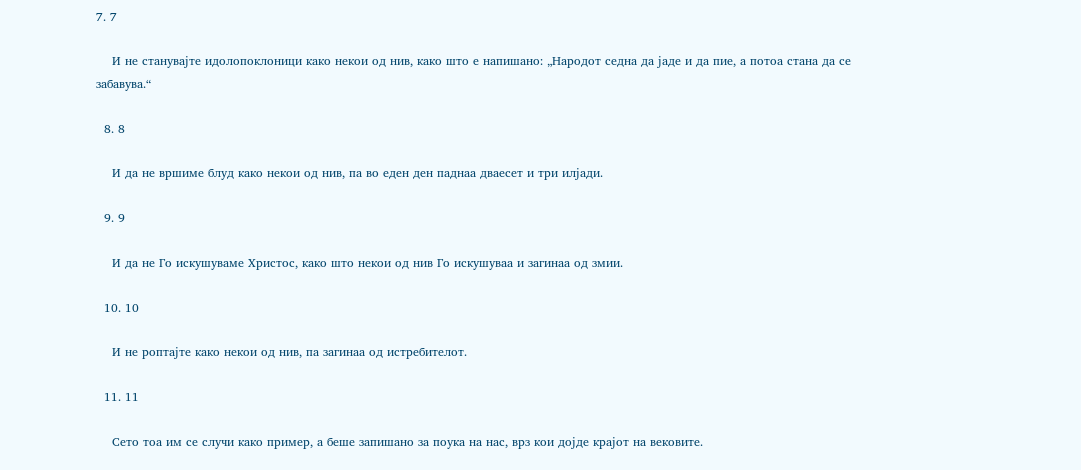7. 7

    И не станувајте идолопоклоници како некои од нив, како што е напишано: „Народот седна да јаде и да пие, а потоа стана да се забавува.“

  8. 8

    И да не вршиме блуд како некои од нив, па во еден ден паднаа дваесет и три илјади.

  9. 9

    И да не Го искушуваме Христос, како што некои од нив Го искушуваа и загинаа од змии.

  10. 10

    И не роптајте како некои од нив, па загинаа од истребителот.

  11. 11

    Сето тоа им се случи како пример, а беше запишано за поука на нас, врз кои дојде крајот на вековите.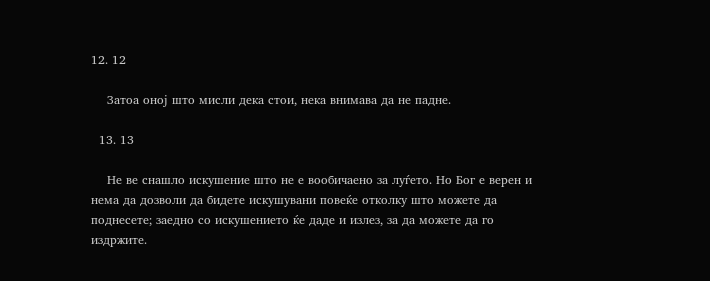12. 12

    Затоа оној што мисли дека стои, нека внимава да не падне.

  13. 13

    Не ве снашло искушение што не е вообичаено за луѓето. Но Бог е верен и нема да дозволи да бидете искушувани повеќе отколку што можете да поднесете; заедно со искушението ќе даде и излез, за да можете да го издржите.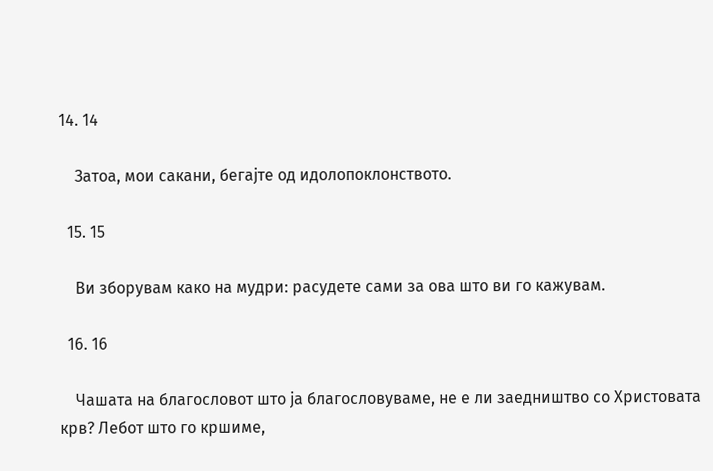14. 14

    Затоа, мои сакани, бегајте од идолопоклонството.

  15. 15

    Ви зборувам како на мудри: расудете сами за ова што ви го кажувам.

  16. 16

    Чашата на благословот што ја благословуваме, не е ли заедништво со Христовата крв? Лебот што го кршиме,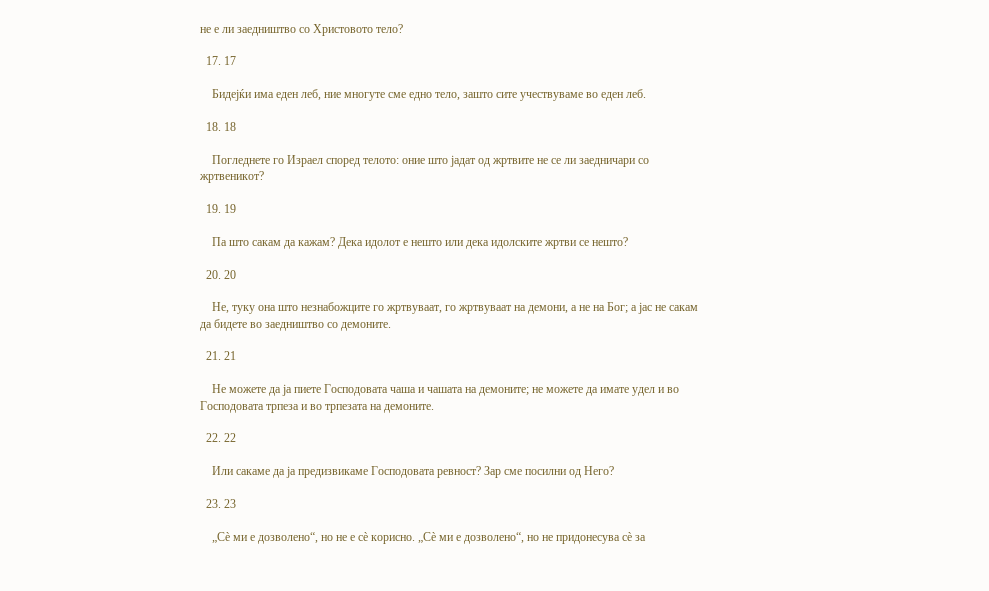не е ли заедништво со Христовото тело?

  17. 17

    Бидејќи има еден леб, ние многуте сме едно тело, зашто сите учествуваме во еден леб.

  18. 18

    Погледнете го Израел според телото: оние што јадат од жртвите не се ли заедничари со жртвеникот?

  19. 19

    Па што сакам да кажам? Дека идолот е нешто или дека идолските жртви се нешто?

  20. 20

    Не, туку она што незнабожците го жртвуваат, го жртвуваат на демони, а не на Бог; а јас не сакам да бидете во заедништво со демоните.

  21. 21

    Не можете да ја пиете Господовата чаша и чашата на демоните; не можете да имате удел и во Господовата трпеза и во трпезата на демоните.

  22. 22

    Или сакаме да ја предизвикаме Господовата ревност? Зар сме посилни од Него?

  23. 23

    „Сѐ ми е дозволено“, но не е сѐ корисно. „Сѐ ми е дозволено“, но не придонесува сѐ за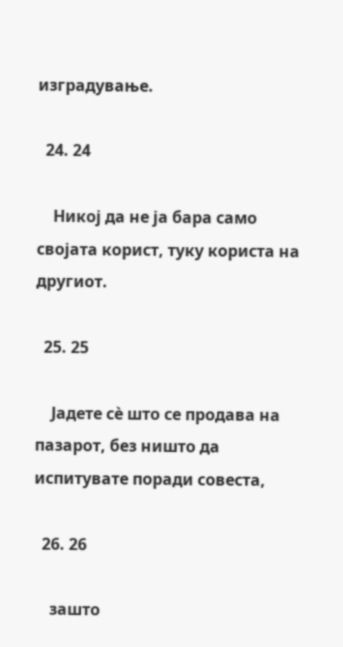изградување.

  24. 24

    Никој да не ја бара само својата корист, туку користа на другиот.

  25. 25

    Јадете сѐ што се продава на пазарот, без ништо да испитувате поради совеста,

  26. 26

    зашто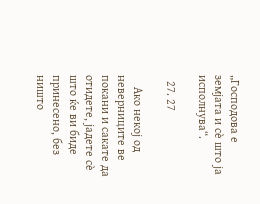„Господова е земјата и сѐ што ја исполнува“.

  27. 27

    Ако некој од неверниците ве покани и сакате да отидете, јадете сѐ што ќе ви биде принесено, без ништо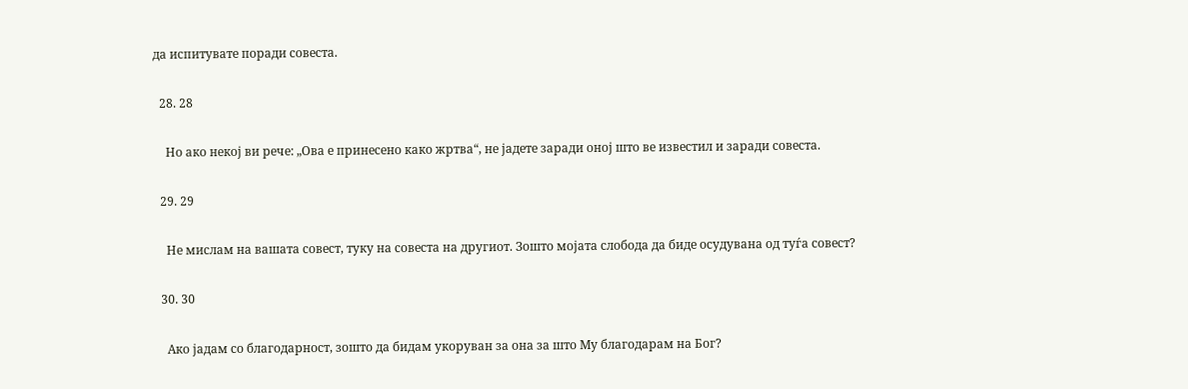да испитувате поради совеста.

  28. 28

    Но ако некој ви рече: „Ова е принесено како жртва“, не јадете заради оној што ве известил и заради совеста.

  29. 29

    Не мислам на вашата совест, туку на совеста на другиот. Зошто мојата слобода да биде осудувана од туѓа совест?

  30. 30

    Ако јадам со благодарност, зошто да бидам укоруван за она за што Му благодарам на Бог?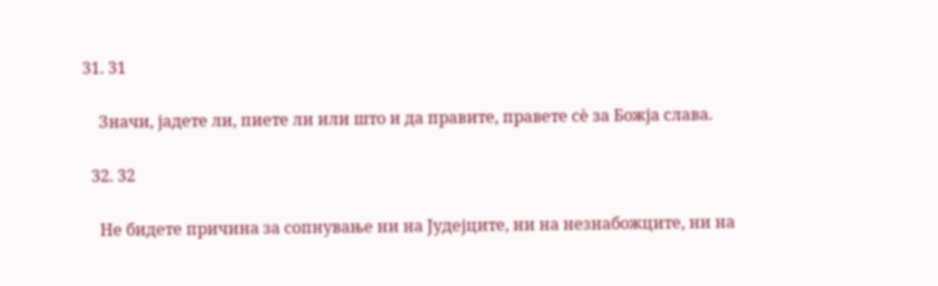31. 31

    Значи, јадете ли, пиете ли или што и да правите, правете сѐ за Божја слава.

  32. 32

    Не бидете причина за сопнување ни на Јудејците, ни на незнабожците, ни на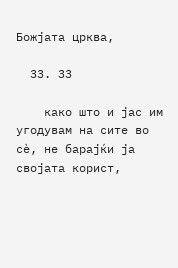Божјата црква,

  33. 33

    како што и јас им угодувам на сите во сѐ, не барајќи ја својата корист,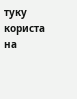туку користа на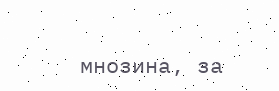мнозина, за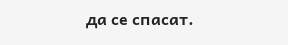да се спасат.